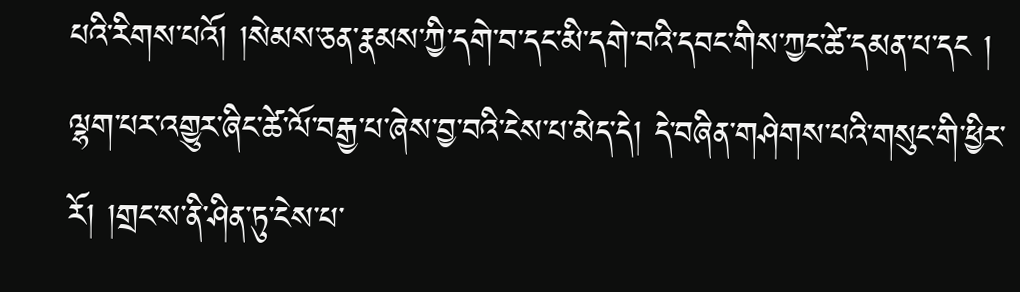པའི་རིགས་པའོ། །སེམས་ཅན་རྣམས་ཀྱི་དགེ་བ་དང་མི་དགེ་བའི་དབང་གིས་ཀྱང་ཚེ་དམན་པ་དང ། ལྷག་པར་འགྱུར་ཞིང་ཚེ་ལོ་བརྒྱ་པ་ཞེས་བྱ་བའི་ངེས་པ་མེད་དེ། དེ་བཞིན་གཤེགས་པའི་གསུང་གི་ཕྱིར་རོ། །གྲང་ས་ནི་ཤིན་ཏུ་ངེས་པ་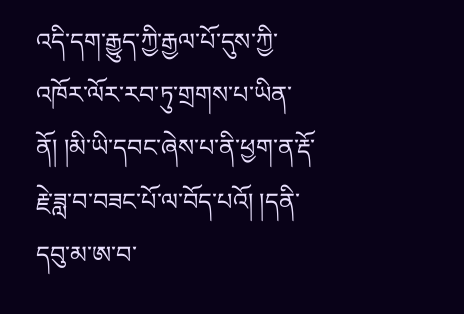འདི་དག་རྒྱུད་ཀྱི་རྒྱལ་པོ་དུས་ཀྱི་འཁོར་ལོར་རབ་ཏུ་གྲགས་པ་ཡིན་ནོ། །མི་ཡི་དབང་ཞེས་པ་ནི་ཕྱག་ན་རྡོ་རྗེ་ཟླ་བ་བཟང་པོ་ལ་བོད་པའོ། །དནི་དབུ་མ་ཨ་བ་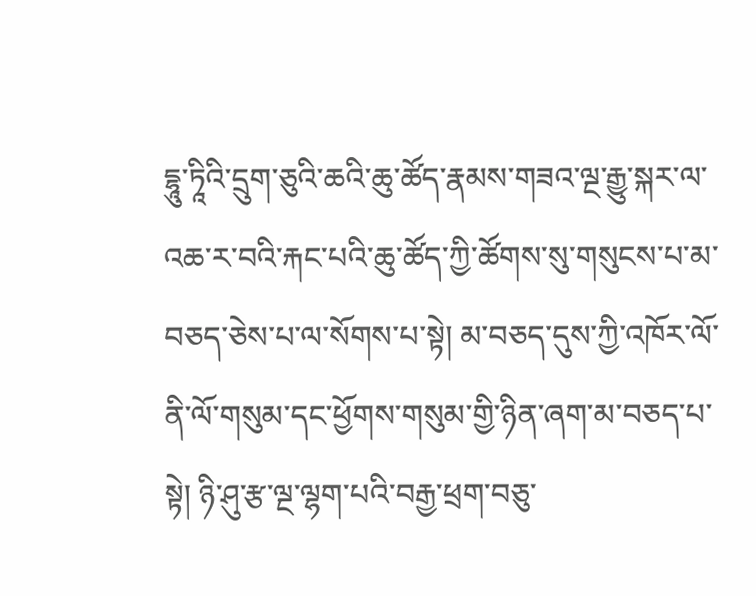དྷཱུ་ཏཱིའི་དྲུག་ཅུའི་ཆའི་ཆུ་ཚོད་རྣམས་གཟའ་ལྔ་རྒྱུ་སྐར་ལ་འཆ་ར་བའི་རྐང་པའི་ཆུ་ཚོད་ཀྱི་ཚོགས་སུ་གསུངས་པ་མ་བཅད་ཅེས་པ་ལ་སོགས་པ་སྟེ། མ་བཅད་དུས་ཀྱི་འཁོར་ལོ་ནི་ལོ་གསུམ་དང་ཕྱོགས་གསུམ་གྱི་ཉིན་ཞག་མ་བཅད་པ་སྟེ། ཉི་ཤུ་རྩ་ལྔ་ལྷག་པའི་བརྒྱ་ཕྲག་བཅུ་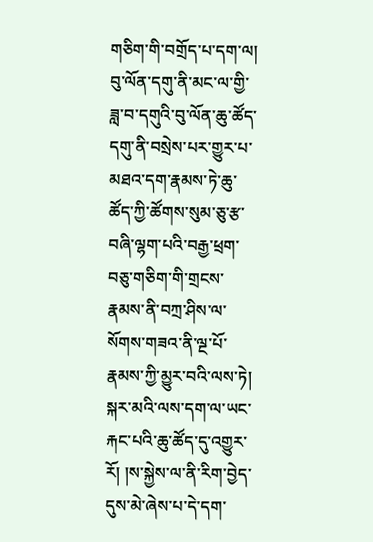གཅིག་གི་བགྲོད་པ་དག་ལ། བུ་ལོན་དགུ་ནི་མང་ལ་གྱི་ཟླ་བ་དགུའི་བུ་ལོན་ཆུ་ཚོད་དགུ་ནི་བསྲེས་པར་གྱུར་པ་མཐའ་དག་རྣམས་ཏེ་ཆུ་ཚོད་ཀྱི་ཚོགས་སུམ་ཅུ་རྩ་བཞི་ལྷག་པའི་བརྒྱ་ཕྲག་བཅུ་གཅིག་གི་གྲངས་རྣམས་ནི་བཀྲ་ཤིས་ལ་སོགས་གཟའ་ནི་ལྔ་པོ་རྣམས་ཀྱི་མྱུར་བའི་ལས་ཏེ། སྐར་མའི་ལས་དག་ལ་ཡང་རྐང་པའི་ཆུ་ཚོད་དུ་འགྱུར་རོ། །ས་སྐྱེས་ལ་ནི་རིག་བྱེད་དུས་མེ་ཞེས་པ་དེ་དག་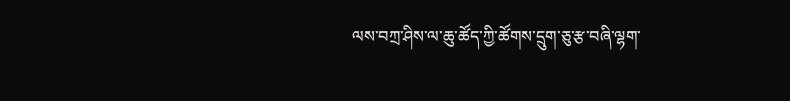ལས་བཀྲ་ཤིས་ལ་ཆུ་ཚོད་ཀྱི་ཚོགས་དྲུག་ཅུ་རྩ་བཞི་ལྷག་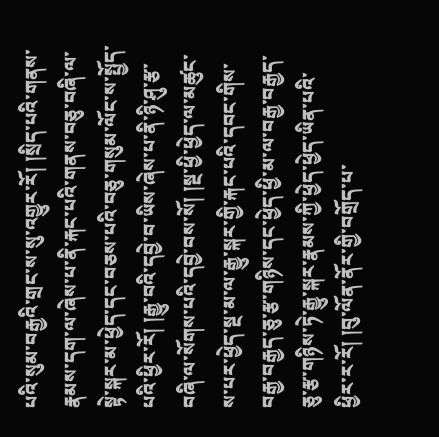པའི་སུམ་བརྒྱའི་གྲང་ས་སུ་འགྱུར་རོ། །སྲིད་པའི་གནས་རྣམས་དག་ལ་ཞེས་པ་ནི་རྐང་པའི་གནས་བཅུ་བཞི་ལ་སྟེ་སྐར་མ་ཕྱེད་དང་བཅས་པའི་བཅུ་གསུམ་ལོང་ས་སྤྱོད་པའི་ཕྱིར་རོ། །རྒྱུ་བའི་དབྱེ་བ་ཡིས་ཞེས་པ་ནི་ཉི་ཤུ་རྩ་བཞི་ལ་སོགས་པའི་དབྱེ་བས་སོ། །སྔ་ཕྱི་ཕྱེད་ལ་མཚུང་ས་པར་ཕྱེད་སྔ་མ་ལ་རྒྱུ་སྐར་གྱི་རྐང་པའི་དབང་གིས་བརྒྱ་བརྒྱད་ཅུ་རྩ་གཉིས་དང་ཕྱེད་ཕྱི་མ་ལ་བརྒྱ་བརྒྱད་ཅུ་རྩ་གཉིས་ཏེ་རྒྱུ་སྐར་རྣམས་ཀྱི་ཕྱེད་ཕྱེད་ཡིན་པའི་ཕྱིར་ར་རོ། །བུ་ལོན་ནོར་གྱི་བགྲོད་པ་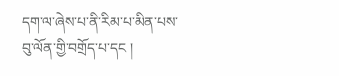དག་ལ་ཞེས་པ་ནི་རིམ་པ་མིན་པས་བུ་ལོན་གྱི་བགྲོད་པ་དང །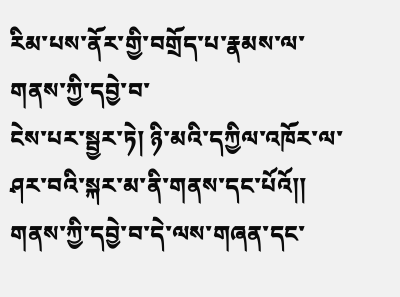རིམ་པས་ནོར་གྱི་བགྲོད་པ་རྣམས་ལ་གནས་ཀྱི་དབྱེ་བ་
ངེས་པར་སྦྱར་ཏེ། ཉི་མའི་དཀྱིལ་འཁོར་ལ་ཤར་བའི་སྐར་མ་ནི་གནས་དང་པོའོ།། གནས་ཀྱི་དབྱེ་བ་དེ་ལས་གཞན་དང་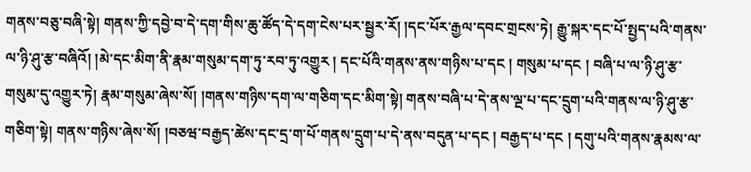གནས་བཅུ་བཞི་སྟེ། གནས་ཀྱི་དབྱེ་བ་དེ་དག་གིས་ཆུ་ཚོད་དེ་དག་ངེས་པར་སྦྱར་རོ། །དང་པོར་རྒྱལ་དབང་གྲངས་ཏེ། རྒྱུ་སྐར་དང་པོ་སྤྱད་པའི་གནས་ལ་ཉི་ཤུ་རྩ་བཞིའོ། །མེ་དང་མིག་ནི་རྣམ་གསུམ་དག་ཏུ་རབ་ཏུ་འགྱུར ། དང་པོའི་གནས་ནས་གཉིས་པ་དང ། གསུམ་པ་དང ། བཞི་པ་ལ་ཉི་ཤུ་རྩ་གསུམ་དུ་འགྱུར་ཏེ། རྣམ་གསུམ་ཞེས་སོ། །གནས་གཉིས་དག་ལ་གཅིག་དང་མིག་སྟེ། གནས་བཞི་པ་དེ་ནས་ལྔ་པ་དང་དྲུག་པའི་གནས་ལ་ཉི་ཤུ་རྩ་གཅིག་སྟེ། གནས་གཉིས་ཞེས་སོ། །བཅཝ་བརྒྱད་ཚེས་དང་དྲ་ག་པོ་གནས་དྲུག་པ་དེ་ནས་བདུན་པ་དང ། བརྒྱད་པ་དང ། དགུ་པའི་གནས་རྣམས་ལ་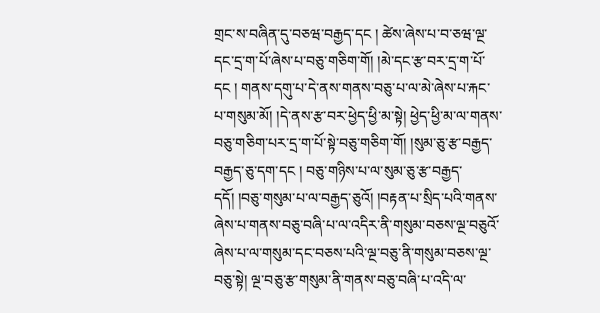གྲང་ས་བཞིན་དུ་བཅཝ་བརྒྱད་དང ། ཚེས་ཞེས་པ་བ་ཅཝ་ལྔ་དང་དྲ་ག་པོ་ཞེས་པ་བཅུ་གཅིག་གོ། །མེ་དང་རྩ་བར་དྲ་ག་པོ་དང ། གནས་དགུ་པ་དེ་ནས་གནས་བཅུ་པ་ལ་མེ་ཞེས་པ་རྐང་པ་གསུམ་མོ། །དེ་ནས་རྩ་བར་ཕྱེད་ཕྱི་མ་སྟེ། ཕྱེད་ཕྱི་མ་ལ་གནས་བཅུ་གཅིག་པར་དྲ་ག་པོ་སྟེ་བཅུ་གཅིག་གོ། །སུམ་ཅུ་རྩ་བརྒྱད་བརྒྱད་ཅུ་དག་དང ། བཅུ་གཉིས་པ་ལ་སུམ་ཅུ་རྩ་བརྒྱད་དདོ། །བཅུ་གསུམ་པ་ལ་བརྒྱད་ཅུའོ། །བརྟན་པ་སྲིད་པའི་གནས་ཞེས་པ་གནས་བཅུ་བཞི་པ་ལ་འདིར་ནི་གསུམ་བཅས་ལྔ་བཅུའོ་ཞེས་པ་ལ་གསུམ་དང་བཅས་པའི་ལྔ་བཅུ་ནི་གསུམ་བཅས་ལྔ་བཅུ་སྟེ། ལྔ་བཅུ་རྩ་གསུམ་ནི་གནས་བཅུ་བཞི་པ་འདི་ལ་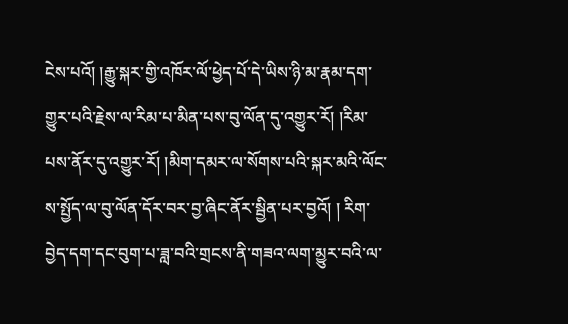ངེས་པའོ། །རྒྱུ་སྐར་གྱི་འཁོར་ལོ་ཕྱེད་པོ་དེ་ཡིས་ཉི་མ་རྣམ་དག་གྱུར་པའི་རྗེས་ལ་རིམ་པ་མིན་པས་བུ་ལོན་དུ་འགྱུར་རོ། །རིམ་པས་ནོར་དུ་འགྱུར་རོ། །མིག་དམར་ལ་སོགས་པའི་སྐར་མའི་ལོང་ས་སྤྱོད་ལ་བུ་ལོན་དོར་བར་བྱ་ཞིང་ནོར་སྦྱིན་པར་བྱའོ། ། རིག་བྱེད་དག་དང་བུག་པ་ཟླ་བའི་གྲངས་ནི་གཟའ་ལག་མྱུར་བའི་ལ་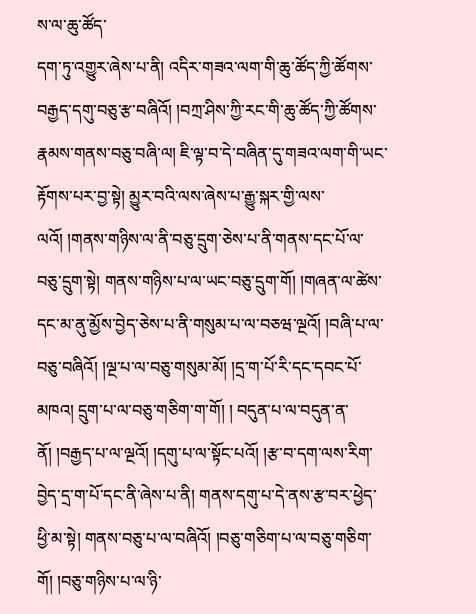ས་ལ་ཆུ་ཚོད་
དག་ཏུ་འགྱུར་ཞེས་པ་ནི། འདིར་གཟའ་ལག་གི་ཆུ་ཚོད་ཀྱི་ཚོགས་བརྒྱད་དགུ་བཅུ་རྩ་བཞིའོ། །བཀྲ་ཤིས་ཀྱི་རང་གི་ཆུ་ཚོད་ཀྱི་ཚོགས་རྣམས་གནས་བཅུ་བཞི་ལ། ཇི་ལྟ་བ་དེ་བཞིན་དུ་གཟའ་ལག་གི་ཡང་རྟོགས་པར་བྱ་སྟེ། མྱུར་བའི་ལས་ཞེས་པ་རྒྱུ་སྐར་གྱི་ལས་ལའོ། །གནས་གཉིས་ལ་ནི་བཅུ་དྲུག་ཅེས་པ་ནི་གནས་དང་པོ་ལ་བཅུ་དྲུག་སྟེ། གནས་གཉིས་པ་ལ་ཡང་བཅུ་དྲུག་གོ། །གཞན་ལ་ཚེས་དང་མ་ནུ་མྱོས་བྱེད་ཅེས་པ་ནི་གསུམ་པ་ལ་བཅཝ་ལྔའོ། །བཞི་པ་ལ་བཅུ་བཞིའོ། །ལྔ་པ་ལ་བཅུ་གསུམ་མོ། །དྲ་ག་པོ་རི་དང་དབང་པོ་མཁའ། དྲུག་པ་ལ་བཅུ་གཅིག་ག་གོ། ། བདུན་པ་ལ་བདུན་ན་ནོ། །བརྒྱད་པ་ལ་ལྔའོ། །དགུ་པ་ལ་སྟོང་པའོ། །རྩ་བ་དག་ལས་རིག་བྱེད་དྲ་ག་པོ་དང་ནི་ཞེས་པ་ནི། གནས་དགུ་པ་དེ་ནས་རྩ་བར་ཕྱེད་ཕྱི་མ་སྟེ། གནས་བཅུ་པ་ལ་བཞིའོ། །བཅུ་གཅིག་པ་ལ་བཅུ་གཅིག་གོ། །བཅུ་གཉིས་པ་ལ་ཉི་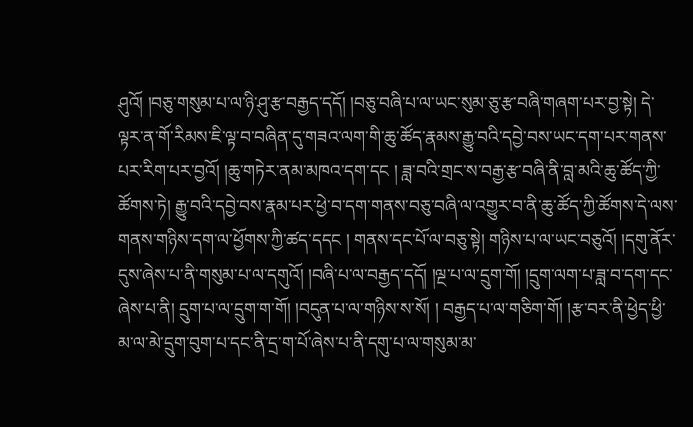ཤུའོ། །བཅུ་གསུམ་པ་ལ་ཉི་ཤུ་རྩ་བརྒྱད་དདོ། །བཅུ་བཞི་པ་ལ་ཡང་སུམ་ཅུ་རྩ་བཞི་གཞག་པར་བྱ་སྟེ། དེ་ལྟར་ན་གོ་རིམས་ཇི་ལྟ་བ་བཞིན་དུ་གཟའ་ལག་གི་ཆུ་ཚོད་རྣམས་རྒྱུ་བའི་དབྱེ་བས་ཡང་དག་པར་གནས་པར་རིག་པར་བྱའོ། །ཆུ་གཏེར་ནམ་མཁའ་དག་དང ། ཟླ་བའི་གྲང་ས་བརྒྱ་རྩ་བཞི་ནི་བླ་མའི་ཆུ་ཚོད་ཀྱི་ཚོགས་ཏེ། རྒྱུ་བའི་དབྱེ་བས་རྣམ་པར་ཕྱེ་བ་དག་གནས་བཅུ་བཞི་ལ་འགྱུར་བ་ནི་ཆུ་ཚོད་ཀྱི་ཚོགས་དེ་ལས་གནས་གཉིས་དག་ལ་ཕྱོགས་ཀྱི་ཚད་དདང ། གནས་དང་པོ་ལ་བཅུ་སྟེ། གཉིས་པ་ལ་ཡང་བཅུའོ། །དགུ་ནོར་དུས་ཞེས་པ་ནི་གསུམ་པ་ལ་དགུའོ། །བཞི་པ་ལ་བརྒྱད་དདོ། །ལྔ་པ་ལ་དྲུག་གོ། །དྲུག་ལག་པ་ཟླ་བ་དག་དང་ཞེས་པ་ནི། དྲུག་པ་ལ་དྲུག་ག་གོ། །བདུན་པ་ལ་གཉིས་ས་སོ། ། བརྒྱད་པ་ལ་གཅིག་གོ། །རྩ་བར་ནི་ཕྱེད་ཕྱི་མ་ལ་མེ་དྲུག་བུག་པ་དང་ནི་དྲ་ག་པོ་ཞེས་པ་ནི་དགུ་པ་ལ་གསུམ་མ་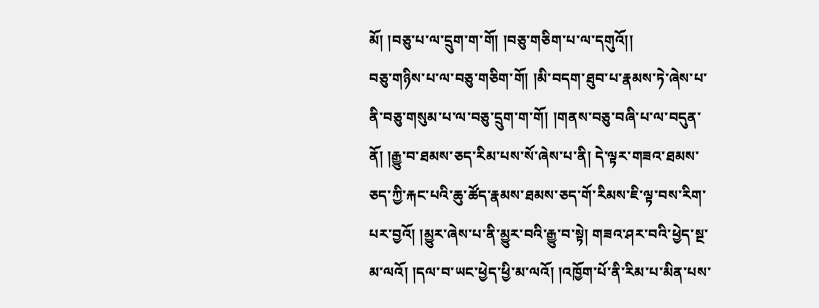མོ། །བཅུ་པ་ལ་དྲུག་ག་གོ། །བཅུ་གཅིག་པ་ལ་དགུའོ།།
བཅུ་གཉིས་པ་ལ་བཅུ་གཅིག་གོ། །མི་བདག་ཐུབ་པ་རྣམས་ཏེ་ཞེས་པ་ནི་བཅུ་གསུམ་པ་ལ་བཅུ་དྲུག་ག་གོ། །གནས་བཅུ་བཞི་པ་ལ་བདུན་ནོ། །རྒྱུ་བ་ཐམས་ཅད་རིམ་པས་སོ་ཞེས་པ་ནི། དེ་ལྟར་གཟའ་ཐམས་ཅད་ཀྱི་རྐང་པའི་ཆུ་ཚོད་རྣམས་ཐམས་ཅད་གོ་རིམས་ཇི་ལྟ་བས་རིག་པར་བྱའོ། །མྱུར་ཞེས་པ་ནི་མྱུར་བའི་རྒྱུ་བ་སྟེ། གཟའ་ཤར་བའི་ཕྱེད་སྔ་མ་ལའོ། །དལ་བ་ཡང་ཕྱེད་ཕྱི་མ་ལའོ། །འཁྱོག་པོ་ནི་རིམ་པ་མིན་པས་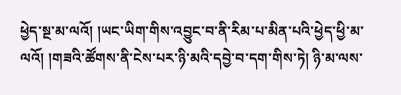ཕྱེད་སྔ་མ་ལའོ། །ཡང་ཡིག་གིས་འབྱུང་བ་ནི་རིམ་པ་མིན་པའི་ཕྱེད་ཕྱི་མ་ལའོ། །གཟའི་ཚོགས་ནི་ངེས་པར་ཉི་མའི་དབྱེ་བ་དག་གིས་ཏེ། ཉི་མ་ལས་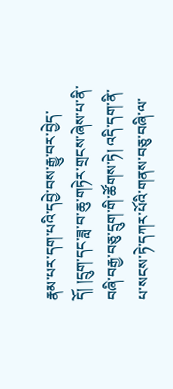རྣམ་པར་དག་པའི་དབྱེ་བས་རྒྱུ་བར་བྱེད་དོ། །དྲུག་དང་ཟླ་བ་ཆུ་གཏེར་གྲངས་ཞེས་པ་ནི་བཞི་བརྒྱ་བཅུ་དྲུག་གི་ཚོགས་ཏེ། འདི་དག་ནི་པ་སངས་ཏེ་དཀར་པོའི་གནས་བཅུ་བཞི་ལ་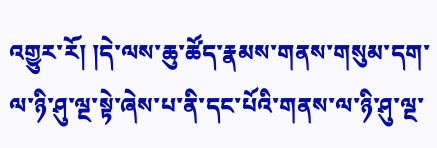འགྱུར་རོ། །དེ་ལས་ཆུ་ཚོད་རྣམས་གནས་གསུམ་དག་ལ་ཉི་ཤུ་ལྔ་སྟེ་ཞེས་པ་ནི་དང་པོའི་གནས་ལ་ཉི་ཤུ་ལྔ་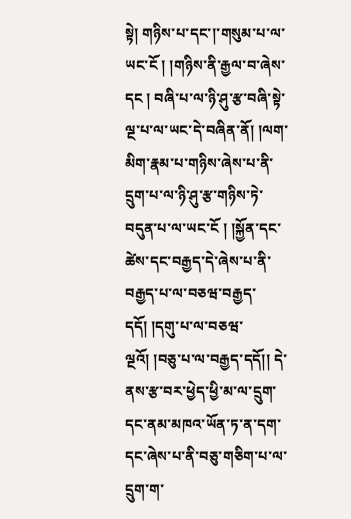སྟེ། གཉིས་པ་དང་།་གསུམ་པ་ལ་ཡང་ངོ ། །གཉིས་ནི་རྒྱལ་བ་ཞེས་དང ། བཞི་པ་ལ་ཉི་ཤུ་རྩ་བཞི་སྟེ་ལྔ་པ་ལ་ཡང་དེ་བཞིན་ནོ། །ལག་མིག་རྣམ་པ་གཉིས་ཞེས་པ་ནི་དྲུག་པ་ལ་ཉི་ཤུ་རྩ་གཉིས་ཏེ་བདུན་པ་ལ་ཡང་ངོ ། །སྐྱོན་དང་ཚེས་དང་བརྒྱད་དེ་ཞེས་པ་ནི་བརྒྱད་པ་ལ་བཅཝ་བརྒྱད་དདོ། །དགུ་པ་ལ་བཅཝ་ལྔའོ། །བཅུ་པ་ལ་བརྒྱད་དདོ།། དེ་ནས་རྩ་བར་ཕྱེད་ཕྱི་མ་ལ་དྲུག་དང་ནམ་མཁའ་ཡོན་ཏ་ན་དག་དང་ཞེས་པ་ནི་བཅུ་གཅིག་པ་ལ་དྲུག་ག་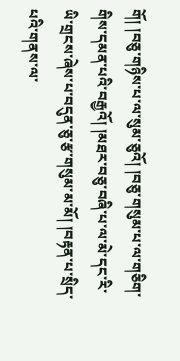གོ། །བཅུ་གཉིས་པ་ལ་སུམ་ཅུའོ། །བཅུ་གསུམ་པ་ལ་གཅིག་གིས་དམན་པའི་བརྒྱའོ། །མཐར་བཅུ་བཞི་པ་ལ་མེ་དང་རི་ཡི་གྲངས་ཞེས་པ་བདུན་ཅུ་རྩ་གསུམ་མ་མོ། །བརྟན་པ་སྲིད་པའི་གནས་ལ་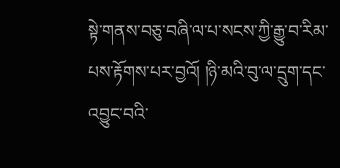སྟེ་གནས་བཅུ་བཞི་ལ་པ་སངས་ཀྱི་རྒྱུ་བ་རིམ་པས་རྟོགས་པར་བྱའོ། །ཉི་མའི་བུ་ལ་དྲུག་དང་འབྱུང་བའི་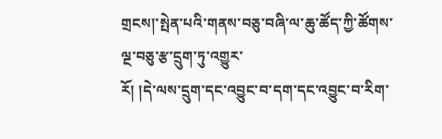གྲངས།་སྤེན་པའི་གནས་བཅུ་བཞི་ལ་ཆུ་ཚོད་ཀྱི་ཚོགས་ལྔ་བཅུ་རྩ་དྲུག་ཏུ་འགྱུར་
རོ། །དེ་ལས་དྲུག་དང་འབྱུང་བ་དག་དང་འབྱུང་བ་རིག་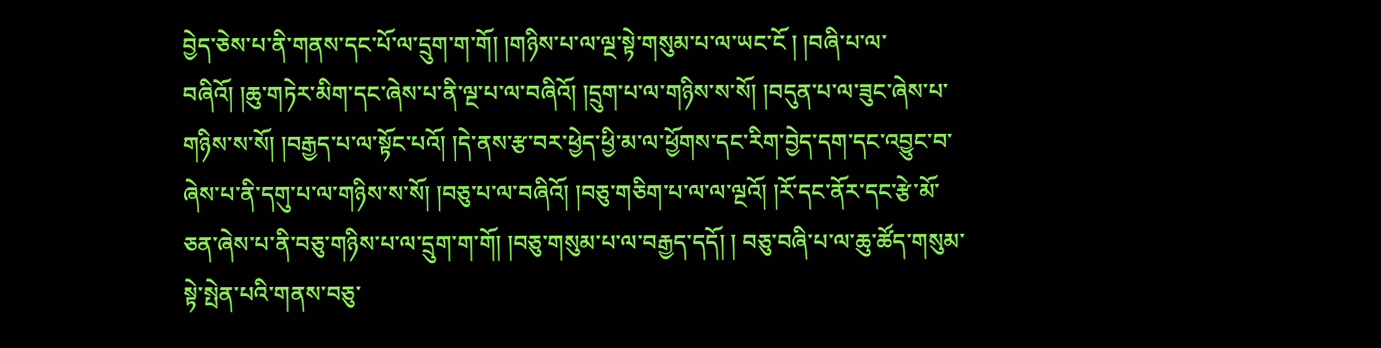བྱེད་ཅེས་པ་ནི་གནས་དང་པོ་ལ་དྲུག་ག་གོ། །གཉིས་པ་ལ་ལྔ་སྟེ་གསུམ་པ་ལ་ཡང་ངོ ། །བཞི་པ་ལ་བཞིའོ། །ཆུ་གཏེར་མིག་དང་ཞེས་པ་ནི་ལྔ་པ་ལ་བཞིའོ། །དྲུག་པ་ལ་གཉིས་ས་སོ། །བདུན་པ་ལ་ཟུང་ཞེས་པ་གཉིས་ས་སོ། །བརྒྱད་པ་ལ་སྟོང་པའོ། །དེ་ནས་རྩ་བར་ཕྱེད་ཕྱི་མ་ལ་ཕྱོགས་དང་རིག་བྱེད་དག་དང་འབྱུང་བ་ཞེས་པ་ནི་དགུ་པ་ལ་གཉིས་ས་སོ། །བཅུ་པ་ལ་བཞིའོ། །བཅུ་གཅིག་པ་ལ་ལ་ལྔའོ། །རོ་དང་ནོར་དང་རྩེ་མོ་ཅན་ཞེས་པ་ནི་བཅུ་གཉིས་པ་ལ་དྲུག་ག་གོ། །བཅུ་གསུམ་པ་ལ་བརྒྱད་དདོ། ། བཅུ་བཞི་པ་ལ་ཆུ་ཚོད་གསུམ་སྟེ་སྤེན་པའི་གནས་བཅུ་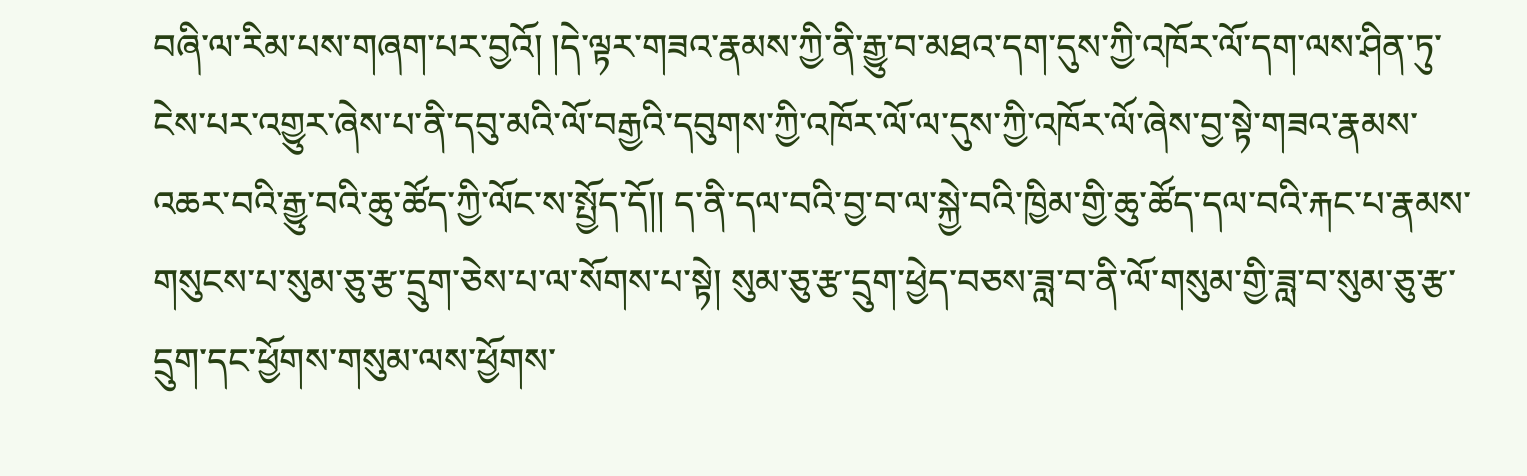བཞི་ལ་རིམ་པས་གཞག་པར་བྱའོ། །དེ་ལྟར་གཟའ་རྣམས་ཀྱི་ནི་རྒྱུ་བ་མཐའ་དག་དུས་ཀྱི་འཁོར་ལོ་དག་ལས་ཤིན་ཏུ་ངེས་པར་འགྱུར་ཞེས་པ་ནི་དབུ་མའི་ལོ་བརྒྱའི་དབུགས་ཀྱི་འཁོར་ལོ་ལ་དུས་ཀྱི་འཁོར་ལོ་ཞེས་བྱ་སྟེ་གཟའ་རྣམས་འཆར་བའི་རྒྱུ་བའི་ཆུ་ཚོད་ཀྱི་ལོང་ས་སྤྱོད་དོ།། ད་ནི་དལ་བའི་བྱ་བ་ལ་སྐྱེ་བའི་ཁྱིམ་གྱི་ཆུ་ཚོད་དལ་བའི་རྐང་པ་རྣམས་གསུངས་པ་སུམ་ཅུ་རྩ་དྲུག་ཅེས་པ་ལ་སོགས་པ་སྟེ། སུམ་ཅུ་རྩ་དྲུག་ཕྱེད་བཅས་ཟླ་བ་ནི་ལོ་གསུམ་གྱི་ཟླ་བ་སུམ་ཅུ་རྩ་དྲུག་དང་ཕྱོགས་གསུམ་ལས་ཕྱོགས་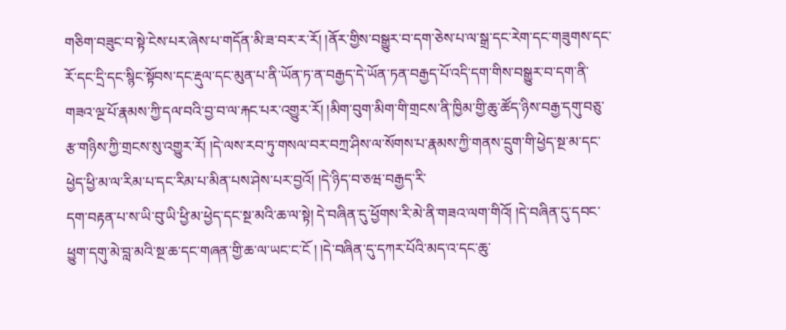གཅིག་བཟུང་བ་སྟེ་ངེས་པར་ཞེས་པ་གདོན་མི་ཟ་བར་ར་རོ། །ནོར་གྱིས་བསྒྱུར་བ་དག་ཅེས་པ་ལ་སྒྲ་དང་རེག་དང་གཟུགས་དང་རོ་དང་དྲི་དང་སྙིང་སྟོབས་དང་རྡུལ་དང་མུན་པ་ནི་ཡོན་ཏ་ན་བརྒྱད་དེ་ཡོན་ཏན་བརྒྱད་པོ་འདི་དག་གིས་བསྒྱུར་བ་དག་ནི་གཟའ་ལྔ་པོ་རྣམས་ཀྱི་དལ་བའི་བྱ་བ་ལ་རྐང་པར་འགྱུར་རོ། །མིག་བུག་མིག་གི་གྲངས་ནི་ཁྱིམ་གྱི་ཆུ་ཚོད་ཉིས་བརྒྱ་དགུ་བཅུ་རྩ་གཉིས་ཀྱི་གྲངས་སུ་འགྱུར་རོ། །དེ་ལས་རབ་ཏུ་གསལ་བར་བཀྲ་ཤིས་ལ་སོགས་པ་རྣམས་ཀྱི་གནས་དྲུག་གི་ཕྱེད་སྔ་མ་དང་ཕྱེད་ཕྱི་མ་ལ་རིམ་པ་དང་རིམ་པ་མིན་པས་ཤེས་པར་བྱའོ། །དེ་ཉིད་བ་ཅཝ་བརྒྱད་རི་
དག་བརྟན་པ་ས་ཡི་བུ་ཡི་ཕྱི་མ་ཕྱེད་དང་སྔ་མའི་ཆ་ལ་སྟེ། དེ་བཞིན་དུ་ཕྱོགས་རི་མེ་ནི་གཟའ་ལག་གིའོ། །དེ་བཞིན་དུ་དབང་ཕྱུག་དགུ་མེ་བླ་མའི་སྔ་ཆ་དང་གཞན་གྱི་ཆ་ལ་ཡང་ང་ངོ ། །དེ་བཞིན་དུ་དཀར་པོའི་མད་འ་དང་ཆུ་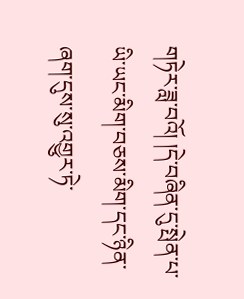གཏེར་ཟླ་བའོ། །དེ་བཞིན་དུ་སྤེན་པ་ཡི་ཡང་མིག་བཅས་མིག་དང་ཉིན་ཞག་དུས་སུ་འགྱུར་ཏེ་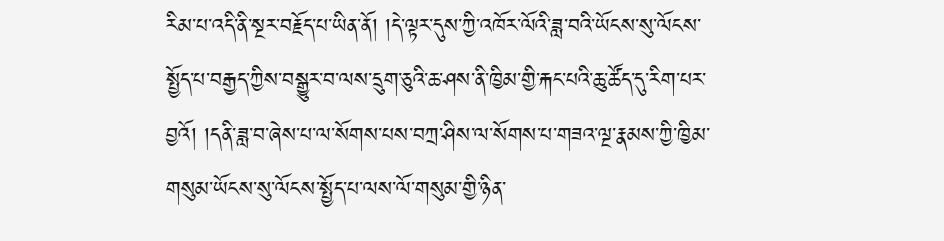རིམ་པ་འདི་ནི་སྔར་བརྗོད་པ་ཡིན་ནོ། །དེ་ལྟར་དུས་ཀྱི་འཁོར་ལོའི་ཟླ་བའི་ཡོངས་སུ་ལོངས་སྤྱོད་པ་བརྒྱད་ཀྱིས་བསྒྱུར་བ་ལས་དྲུག་ཅུའི་ཆ་ཤས་ནི་ཁྱིམ་གྱི་རྐང་པའི་ཆུ་ཚོད་དུ་རིག་པར་བྱའོ། །དནི་ཟླ་བ་ཞེས་པ་ལ་སོགས་པས་བཀྲ་ཤིས་ལ་སོགས་པ་གཟའ་ལྔ་རྣམས་ཀྱི་ཁྱིམ་གསུམ་ཡོངས་སུ་ལོངས་སྤྱོད་པ་ལས་ལོ་གསུམ་གྱི་ཉིན་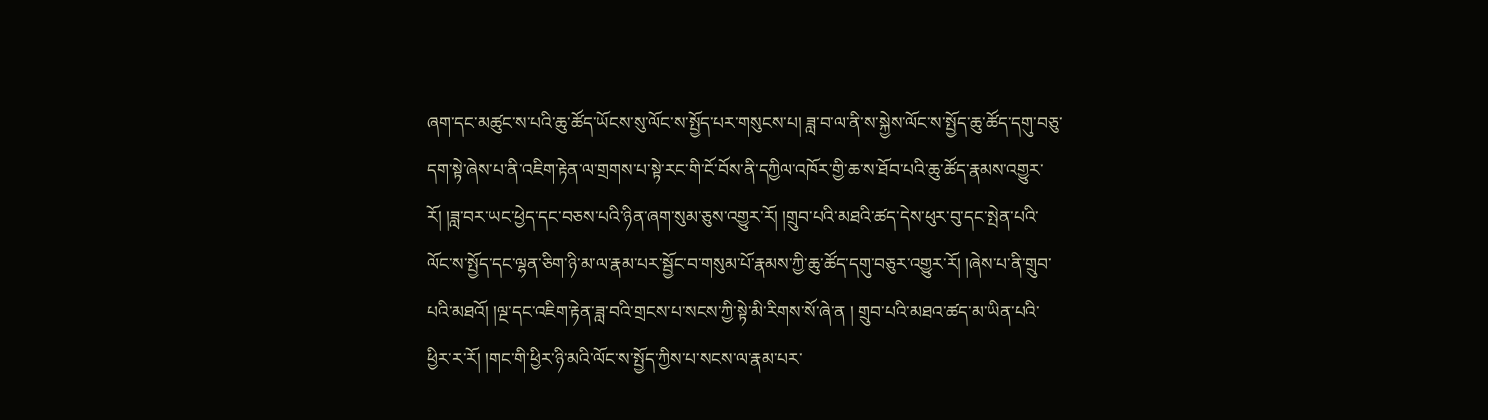ཞག་དང་མཚུང་ས་པའི་ཆུ་ཚོད་ཡོངས་སུ་ལོང་ས་སྤྱོད་པར་གསུངས་པ། ཟླ་བ་ལ་ནི་ས་སྐྱེས་ལོང་ས་སྤྱོད་ཆུ་ཚོད་དགུ་བཅུ་དག་སྟེ་ཞེས་པ་ནི་འཇིག་རྟེན་ལ་གྲགས་པ་སྟེ་རང་གི་ངོ་བོས་ནི་དཀྱིལ་འཁོར་གྱི་ཆ་ས་ཐོབ་པའི་ཆུ་ཚོད་རྣམས་འགྱུར་རོ། །ཟླ་བར་ཡང་ཕྱེད་དང་བཅས་པའི་ཉིན་ཞག་སུམ་ཅུས་འགྱུར་རོ། །གྲུབ་པའི་མཐའི་ཚད་དེས་ཕུར་བུ་དང་སྤེན་པའི་ལོང་ས་སྤྱོད་དང་ལྷན་ཅིག་ཉི་མ་ལ་རྣམ་པར་སྦྱོང་བ་གསུམ་པོ་རྣམས་ཀྱི་ཆུ་ཚོད་དགུ་བཅུར་འགྱུར་རོ། །ཞེས་པ་ནི་གྲུབ་པའི་མཐའོ། །ལྔ་དང་འཇིག་རྟེན་ཟླ་བའི་གྲངས་པ་སངས་ཀྱི་སྟེ་མི་རིགས་སོ་ཞེ་ན ། གྲུབ་པའི་མཐའ་ཚད་མ་ཡིན་པའི་ཕྱིར་ར་རོ། །གང་གི་ཕྱིར་ཉི་མའི་ལོང་ས་སྤྱོད་ཀྱིས་པ་སངས་ལ་རྣམ་པར་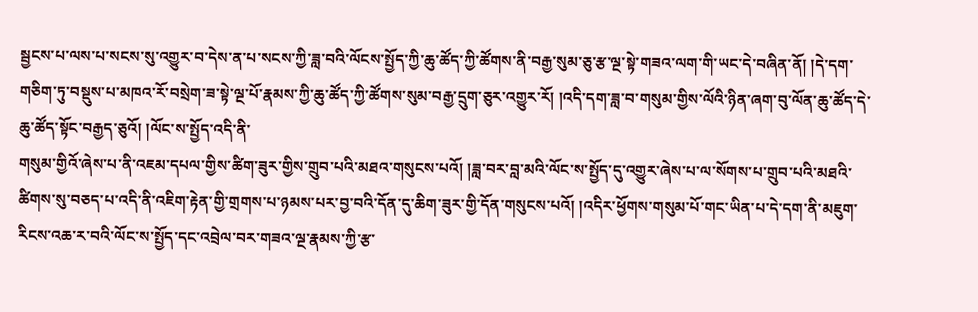སྦྱངས་པ་ལས་པ་སངས་སུ་འགྱུར་བ་དེས་ན་པ་སངས་ཀྱི་ཟླ་བའི་ལོངས་སྤྱོད་ཀྱི་ཆུ་ཚོད་ཀྱི་ཚོགས་ནི་བརྒྱ་སུམ་ཅུ་རྩ་ལྔ་སྟེ་གཟའ་ལག་གི་ཡང་དེ་བཞིན་ནོ། །དེ་དག་གཅིག་ཏུ་བསྡུས་པ་མཁའ་རོ་བསྲེག་ཟ་སྟེ་ལྔ་པོ་རྣམས་ཀྱི་ཆུ་ཚོད་ཀྱི་ཚོགས་སུམ་བརྒྱ་དྲུག་ཅུར་འགྱུར་རོ། །འདི་དག་ཟླ་བ་གསུམ་གྱིས་ལོའི་ཉིན་ཞག་བུ་ལོན་ཆུ་ཚོད་དེ་ཆུ་ཚོད་སྟོང་བརྒྱད་ཅུའོ། །ལོང་ས་སྤྱོད་འདི་ནི་
གསུམ་གྱིའོ་ཞེས་པ་ནི་འཇམ་དཔལ་གྱིས་ཚིག་ཟུར་གྱིས་གྲུབ་པའི་མཐའ་གསུངས་པའོ། །ཟླ་བར་བླ་མའི་ལོང་ས་སྤྱོད་དུ་འགྱུར་ཞེས་པ་ལ་སོགས་པ་གྲུབ་པའི་མཐའི་ཚིགས་སུ་བཅད་པ་འདི་ནི་འཇིག་རྟེན་གྱི་གྲགས་པ་ཉམས་པར་བྱ་བའི་དོན་དུ་ཆིག་ཟུར་གྱི་དོན་གསུངས་པའོ། །འདིར་ཕྱོགས་གསུམ་པོ་གང་ཡིན་པ་དེ་དག་ནི་མཇུག་རིངས་འཆ་ར་བའི་ལོང་ས་སྤྱོད་དང་འབྲེལ་བར་གཟའ་ལྔ་རྣམས་ཀྱི་རྩ་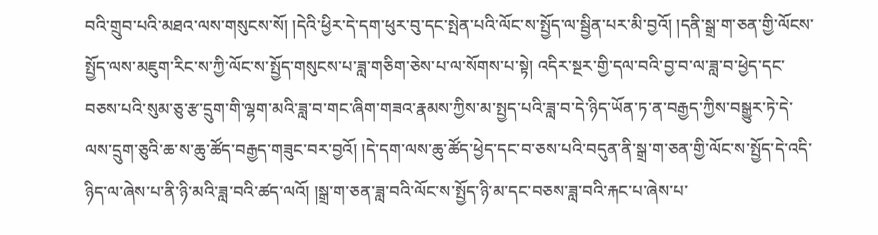བའི་གྲུབ་པའི་མཐའ་ལས་གསུངས་སོ། །དེའི་ཕྱིར་དེ་དག་ཕུར་བུ་དང་སྤེན་པའི་ལོང་ས་སྤྱོད་ལ་སྦྱིན་པར་མི་བྱའོ། །དནི་སྒྲ་ག་ཅན་གྱི་ལོངས་སྤྱོད་ལས་མཇུག་རིང་ས་ཀྱི་ལོང་ས་སྤྱོད་གསུངས་པ་ཟླ་གཅིག་ཅེས་པ་ལ་སོགས་པ་སྟེ། འདིར་སྔར་གྱི་དལ་བའི་བྱ་བ་ལ་ཟླ་བ་ཕྱེད་དང་བཅས་པའི་སུམ་ཅུ་རྩ་དྲུག་གི་ལྷག་མའི་ཟླ་བ་གང་ཞིག་གཟའ་རྣམས་ཀྱིས་མ་སྤྱད་པའི་ཟླ་བ་དེ་ཉིད་ཡོན་ཏ་ན་བརྒྱད་ཀྱིས་བསྒྱུར་ཏེ་དེ་ལས་དྲུག་ཅུའི་ཆ་ས་ཆུ་ཚོད་བརྒྱད་གཟུང་བར་བྱའོ། །དེ་དག་ལས་ཆུ་ཚོད་ཕྱེད་དང་བ་ཅས་པའི་བདུན་ནི་སྒྲ་ག་ཅན་གྱི་ལོང་ས་སྤྱོད་དེ་འདི་ཉིད་ལ་ཞེས་པ་ནི་ཉི་མའི་ཟླ་བའི་ཚད་ལའོ། །སྒྲ་ག་ཅན་ཟླ་བའི་ལོང་ས་སྤྱོད་ཉི་མ་དང་བཅས་ཟླ་བའི་རྐང་པ་ཞེས་པ་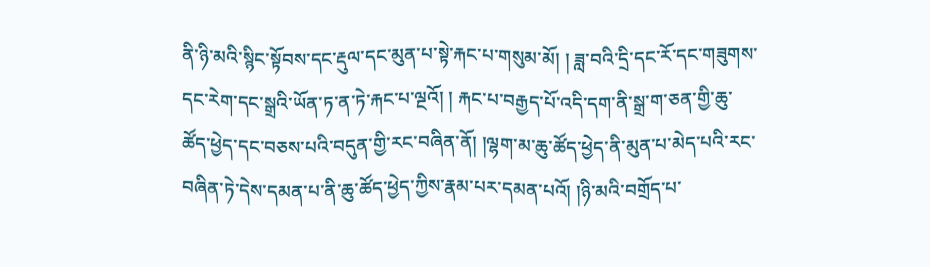ནི་ཉི་མའི་སྙིང་སྟོབས་དང་རྡུལ་དང་མུན་པ་སྟེ་རྐང་པ་གསུམ་མོ། ། ཟླ་བའི་དྲི་དང་རོ་དང་གཟུགས་དང་རེག་དང་སྒྲའི་ཡོན་ཏ་ན་ཏེ་རྐང་པ་ལྔའོ། ། རྐང་པ་བརྒྱད་པོ་འདི་དག་ནི་སྒྲ་ག་ཅན་གྱི་ཆུ་ཚོད་ཕྱེད་དང་བཅས་པའི་བདུན་གྱི་རང་བཞིན་ནོ། །ལྷག་མ་ཆུ་ཚོད་ཕྱེད་ནི་མུན་པ་མེད་པའི་རང་བཞིན་ཏེ་དེས་དམན་པ་ནི་ཆུ་ཚོད་ཕྱེད་ཀྱིས་རྣམ་པར་དམན་པའོ། །ཉི་མའི་བགྲོད་པ་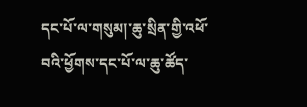དང་པོ་ལ་གསུམ།་ཆུ་སྲིན་གྱི་འཕོ་བའི་ཕྱོགས་དང་པོ་ལ་ཆུ་ཚོད་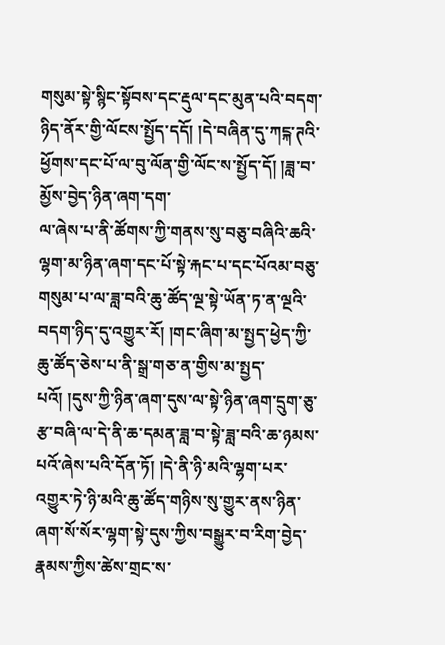གསུམ་སྟེ་སྙིང་སྟོབས་དང་རྡུལ་དང་མུན་པའི་བདག་ཉིད་ནོར་གྱི་ལོངས་སྤྱོད་དདོ། །དེ་བཞིན་དུ་ཀངྐ་ཊའི་ཕྱོགས་དང་པོ་ལ་བུ་ལོན་གྱི་ལོང་ས་སྤྱོད་དོ། །ཟླ་བ་མྱོས་བྱེད་ཉིན་ཞག་དག་
ལ་ཞེས་པ་ནི་ཚོགས་ཀྱི་གནས་སུ་བཅུ་བཞིའི་ཆའི་ལྷག་མ་ཉིན་ཞག་དང་པོ་སྟེ་རྐང་པ་དང་པོའམ་བཅུ་གསུམ་པ་ལ་ཟླ་བའི་ཆུ་ཚོད་ལྔ་སྟེ་ཡོན་ཏ་ན་ལྔའི་བདག་ཉིད་དུ་འགྱུར་རོ། །གང་ཞིག་མ་སྤྱད་ཕྱེད་ཀྱི་ཆུ་ཚོད་ཅེས་པ་ནི་སྒྲ་གཅ་ན་གྱིས་མ་སྤྱད་པའོ། །དུས་ཀྱི་ཉིན་ཞག་དུས་ལ་སྟེ་ཉིན་ཞག་དྲུག་ཅུ་རྩ་བཞི་ལ་དེ་ནི་ཆ་དམན་ཟླ་བ་སྟེ་ཟླ་བའི་ཆ་ཉམས་པའོ་ཞེས་པའི་དོན་ཏོ། །དེ་ནི་ཉི་མའི་ལྷག་པར་འགྱུར་ཏེ་ཉི་མའི་ཆུ་ཚོད་གཉིས་སུ་གྱུར་ནས་ཉིན་ཞག་སོ་སོར་ལྷག་སྟེ་དུས་ཀྱིས་བསྒྱུར་བ་རིག་བྱེད་རྣམས་ཀྱིས་ཚེས་གྲང་ས་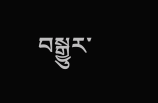བསྒྱུར་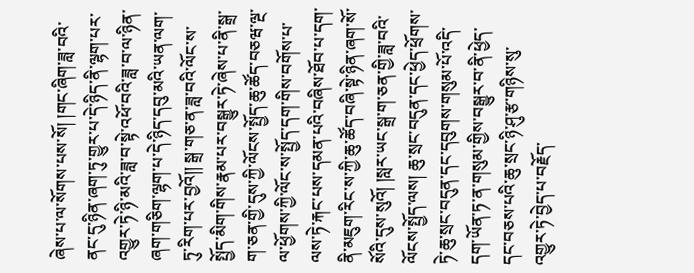ཞེས་པ་ལ་སོགས་པས་སོ། །གང་ཞིག་ཟླ་བའི་ནང་དུ་ཉིན་ཞག་ཏུ་གྱུར་པ་དེ་ཉིད་ནི་ལྷག་པར་འགྱུར་ཏེ་ཉི་མའི་ཟླ་བ་སྟེ་འཕོ་བའི་ཟླ་བ་ལ་ཉིན་ཞག་གཅིག་ལྷག་པ་དེ་ཉིད་དབུ་མའི་ཡན་ལག་ཏུ་རིག་པར་བྱའོ།། སྒྲ་གཅ་ན་ཟླ་བའི་ལོང་ས་སྤྱོད་མིག་གིས་རྣམ་པར་བསྒྱུར་ཏེ་ཞེས་པ་ནི་སྒྲ་ག་ཅན་གྱི་དུས་ཀྱི་ལོངས་སྤྱོད་ཆུ་ཚོད་བཅཝ་ལྔ་ལ་ཕྱོགས་ཀྱི་ལོང་ས་སྤྱོད་དག་གིས་བགོས་པ་ལས་ཏེ་རྐང་པས་དམན་པའི་བཞིས་ཐོབ་པ་དག་ནི་མཇུག་རིང་ས་ཀྱི་ཆུ་ཚོད་བཞི་སྟེ་ཉིན་ཞག་སོ་སོའི་དུས་སུའོ། །སླར་ཡང་སྒྲ་ག་ཅན་གྱི་ཟླ་བའི་ལོངས་སྤྱོད་ལས། ཆུ་སྲང་བདུན་དང་ཕྱེད་ཕྲོགས་ཏེ་ཆུ་སྲང་བདུན་དང་དབུགས་གསུམ་པོ་འདི་དག་ཡོན་ཏ་ན་གསུམ་གྱིས་བསྒྱུར་བ་ནི་ཕྱེད་དང་བཅས་པའི་ཆུ་སྲང་ཉི་ཤུ་རྩ་གཉིས་སུ་འགྱུར་ཏེ་བྱེད་པ་བརྗོད་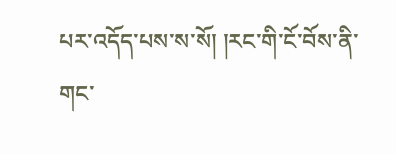པར་འདོད་པས་ས་སོ། །རང་གི་ངོ་བོས་ནི་གང་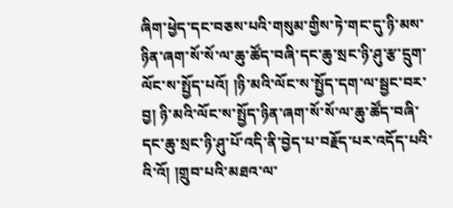ཞིག་ཕྱེད་དང་བཅས་པའི་གསུམ་གྱིས་ཏེ་གང་དུ་ཉི་མས་ཉིན་ཞག་སོ་སོ་ལ་ཆུ་ཚོད་བཞི་དང་ཆུ་སྲང་ཉི་ཤུ་རྩ་དྲུག་ལོང་ས་སྤྱོད་པའོ། །ཉི་མའི་ལོང་ས་སྤྱོད་དག་ལ་སྦྱང་བར་བྱ། ཉི་མའི་ལོང་ས་སྤྱོད་ཉིན་ཞག་སོ་སོ་ལ་ཆུ་ཚོད་བཞི་དང་ཆུ་སྲང་ཉི་ཤུ་པོ་འདི་ནི་བྱེད་པ་བརྗོད་པར་འདོད་པའི་འི་འོ། །གྲུབ་པའི་མཐའ་ལ་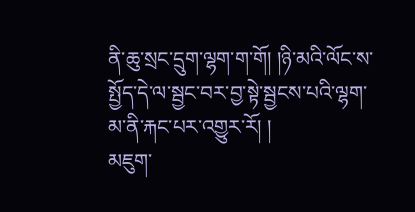ནི་ཆུ་སྲང་དྲུག་ལྷག་ག་གོ། །ཉི་མའི་ལོང་ས་སྤྱོད་དེ་ལ་སྦྱང་བར་བྱ་སྟེ་སྦྱངས་པའི་ལྷག་མ་ནི་རྐང་པར་འགྱུར་རོ། །
མཇུག་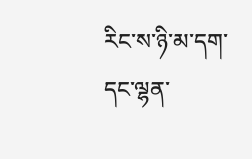རིང་ས་ཉི་མ་དག་དང་ལྷན་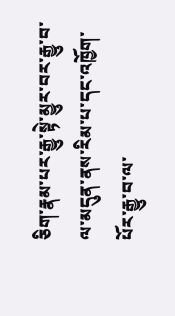ཅིག་རྣམ་པར་རྒྱུ་སྟེ་མྱུར་བར་རྒྱུ་བ་ལ་མདུན་ནས་རིམ་པ་དང་འཁྱོག་པོར་རྒྱུ་བ་ལ་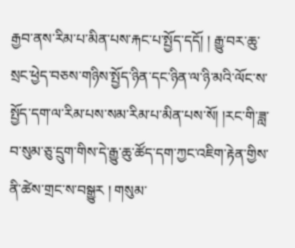རྒྱབ་ནས་རིམ་པ་མིན་པས་རྐང་པ་སྤྱོད་དདོ། ། རྒྱུ་བར་ཆུ་སྲང་ཕྱེད་བཅས་གཉིས་སྤྱོད་ཉིན་དང་ཉིན་ལ་ཉི་མའི་ལོང་ས་སྤྱོད་དག་ལ་རིམ་པས་སམ་རིམ་པ་མིན་པས་སོ། །རང་གི་ཟླ་བ་སུམ་ཅུ་དྲུག་གིས་དེ་རྒྱུ་ཆུ་ཚོད་དག་ཀྱང་འཇིག་རྟེན་གྱིས་ནི་ཚེས་གྲང་ས་བསྒྱུར ། གསུམ་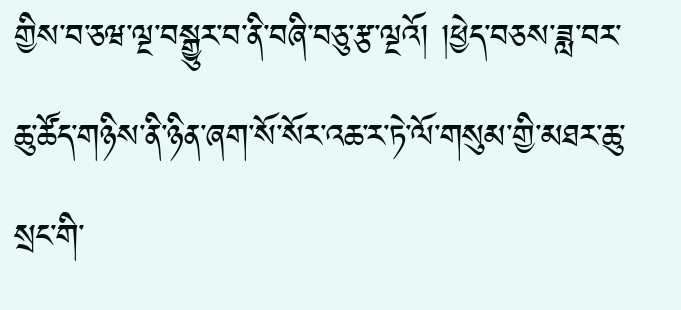གྱིས་བ་ཅཝ་ལྔ་བསྒྱུར་བ་ནི་བཞི་བཅུ་རྩ་ལྔའོ། །ཕྱེད་བཅས་ཟླ་བར་ཆུ་ཚོད་གཉིས་ནི་ཉིན་ཞག་སོ་སོར་འཆ་ར་ཏེ་ལོ་གསུམ་གྱི་མཐར་ཆུ་སྲང་གི་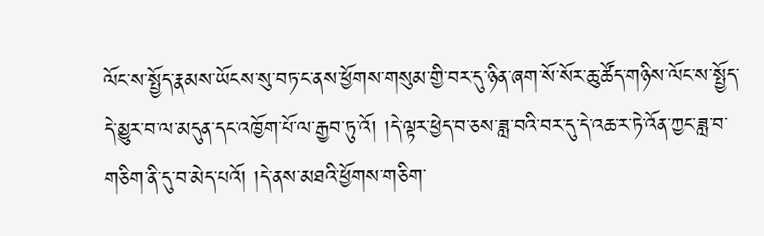ལོང་ས་སྤྱོད་རྣམས་ཡོངས་སུ་བཏ་ང་ནས་ཕྱོགས་གསུམ་གྱི་བར་དུ་ཉིན་ཞག་སོ་སོར་ཆུ་ཚོད་གཉིས་ལོང་ས་སྤྱོད་དེ་མྱུར་བ་ལ་མདུན་དང་འཁྱོག་པོ་ལ་རྒྱབ་ཏུ་འོ། །དེ་ལྟར་ཕྱེད་བ་ཅས་ཟླ་བའི་བར་དུ་དེ་འཆ་ར་ཏེ་འོན་ཀྱང་ཟླ་བ་གཅིག་ནི་དུ་བ་མེད་པའོ། །དེ་ནས་མཐའི་ཕྱོགས་གཅིག་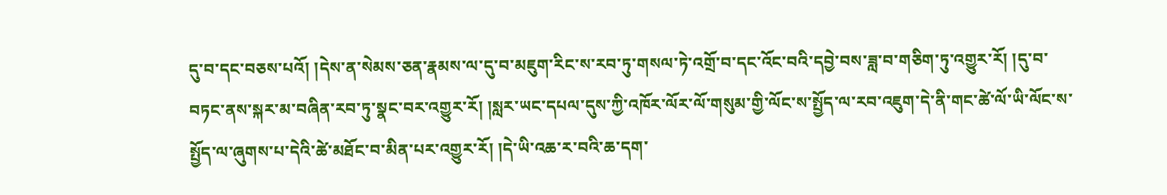དུ་བ་དང་བཅས་པའོ། །དེས་ན་སེམས་ཅན་རྣམས་ལ་དུ་བ་མཇུག་རིང་ས་རབ་ཏུ་གསལ་ཏེ་འགྲོ་བ་དང་འོང་བའི་དབྱེ་བས་ཟླ་བ་གཅིག་ཏུ་འགྱུར་རོ། །དུ་བ་བཏང་ནས་སྐར་མ་བཞིན་རབ་ཏུ་སྣང་བར་འགྱུར་རོ། །སླར་ཡང་དཔལ་དུས་ཀྱི་འཁོར་ལོར་ལོ་གསུམ་གྱི་ལོང་ས་སྤྱོད་ལ་རབ་འཇུག་དེ་ནི་གང་ཚེ་ལོ་ཡི་ལོང་ས་སྤྱོད་ལ་ཞུགས་པ་དེའི་ཚེ་མཐོང་བ་མིན་པར་འགྱུར་རོ། །དེ་ཡི་འཆ་ར་བའི་ཆ་དག་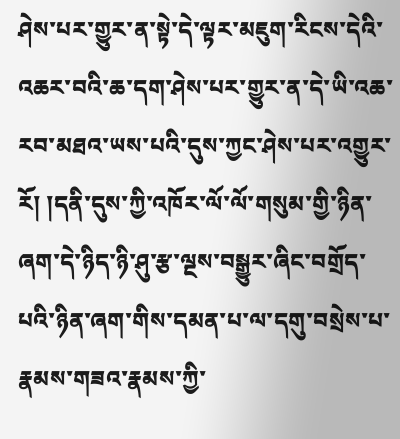ཤེས་པར་གྱུར་ན་སྟེ་དེ་ལྟར་མཇུག་རིངས་དེའི་འཆར་བའི་ཆ་དག་ཤེས་པར་གྱུར་ན་དེ་ཡི་འཆ་རབ་མཐའ་ཡས་པའི་དུས་ཀྱང་ཤེས་པར་འགྱུར་རོ། །དནི་དུས་ཀྱི་འཁོར་ལོ་ལོ་གསུམ་གྱི་ཉིན་ཞག་དེ་ཉིད་ཉི་ཤུ་རྩ་ལྔས་བསྒྱུར་ཞིང་བགྲོད་པའི་ཉིན་ཞག་གིས་དམན་པ་ལ་དགུ་བསྲེས་པ་རྣམས་གཟའ་རྣམས་ཀྱི་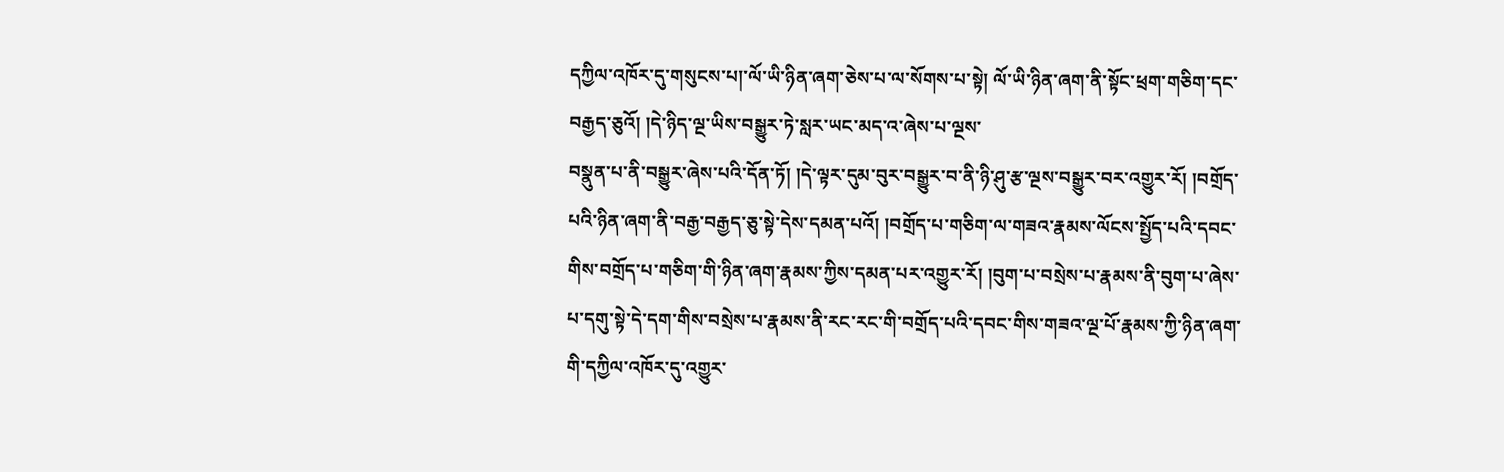དཀྱིལ་འཁོར་དུ་གསུངས་པ།་ལོ་ཡི་ཉིན་ཞག་ཅེས་པ་ལ་སོགས་པ་སྟེ། ལོ་ཡི་ཉིན་ཞག་ནི་སྟོང་ཕྲག་གཅིག་དང་བརྒྱད་ཅུའོ། །དེ་ཉིད་ལྔ་ཡིས་བསྒྱུར་ཏེ་སླར་ཡང་མད་འ་ཞེས་པ་ལྔས་
བསྣུན་པ་ནི་བསྒྱུར་ཞེས་པའི་དོན་ཏོ། །དེ་ལྟར་དུམ་བུར་བསྒྱུར་བ་ནི་ཉི་ཤུ་རྩ་ལྔས་བསྒྱུར་བར་འགྱུར་རོ། །བགྲོད་པའི་ཉིན་ཞག་ནི་བརྒྱ་བརྒྱད་ཅུ་སྟེ་དེས་དམན་པའོ། །བགྲོད་པ་གཅིག་ལ་གཟའ་རྣམས་ལོངས་སྤྱོད་པའི་དབང་གིས་བགྲོད་པ་གཅིག་གི་ཉིན་ཞག་རྣམས་ཀྱིས་དམན་པར་འགྱུར་རོ། །བུག་པ་བསྲེས་པ་རྣམས་ནི་བུག་པ་ཞེས་པ་དགུ་སྟེ་དེ་དག་གིས་བསྲེས་པ་རྣམས་ནི་རང་རང་གི་བགྲོད་པའི་དབང་གིས་གཟའ་ལྔ་པོ་རྣམས་ཀྱི་ཉིན་ཞག་གི་དཀྱིལ་འཁོར་དུ་འགྱུར་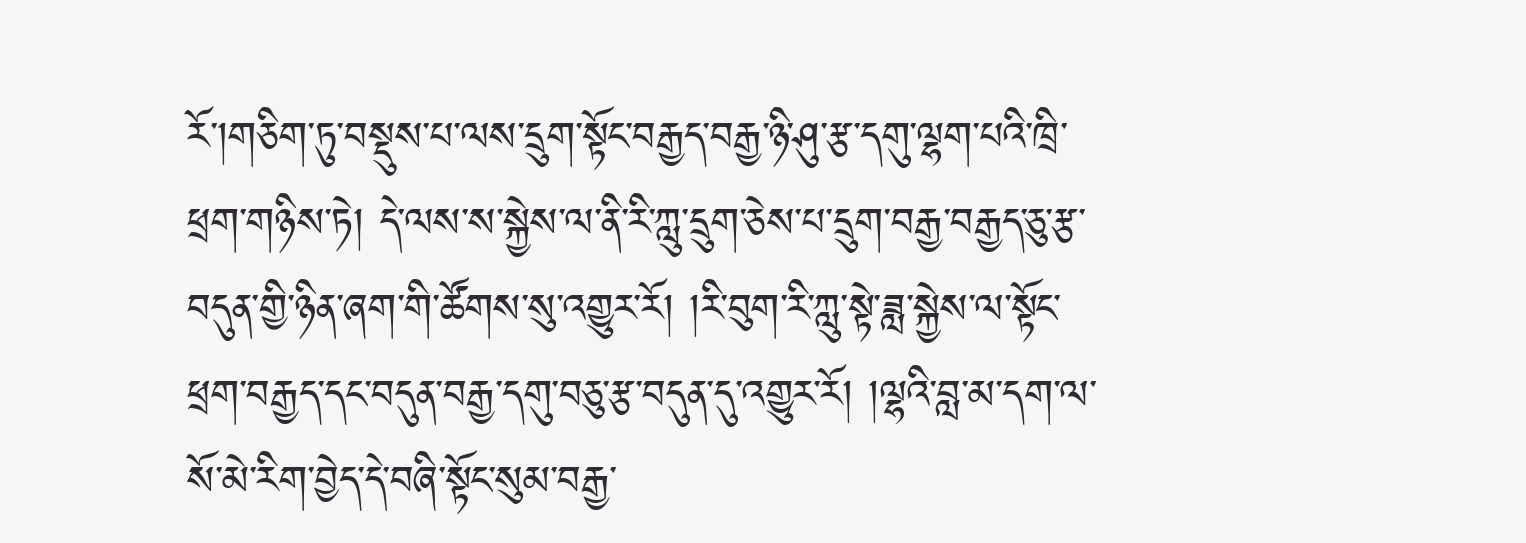རོ་།གཅིག་ཏུ་བསྡུས་པ་ལས་དྲུག་སྟོང་བརྒྱད་བརྒྱ་ཉི་ཤུ་རྩ་དགུ་ལྷག་པའི་ཁྲི་ཕྲག་གཉིས་ཏེ། དེ་ལས་ས་སྐྱེས་ལ་ནི་རི་ཀླུ་དྲུག་ཅེས་པ་དྲུག་བརྒྱ་བརྒྱད་ཅུ་རྩ་བདུན་གྱི་ཉིན་ཞག་གི་ཚོགས་སུ་འགྱུར་རོ། །རི་བུག་རི་ཀླུ་སྟེ་ཟླ་སྐྱེས་ལ་སྟོང་ཕྲག་བརྒྱད་དང་བདུན་བརྒྱ་དགུ་བཅུ་རྩ་བདུན་དུ་འགྱུར་རོ། །ལྷའི་བླ་མ་དག་ལ་སོ་མེ་རིག་བྱེད་དེ་བཞི་སྟོང་སུམ་བརྒྱ་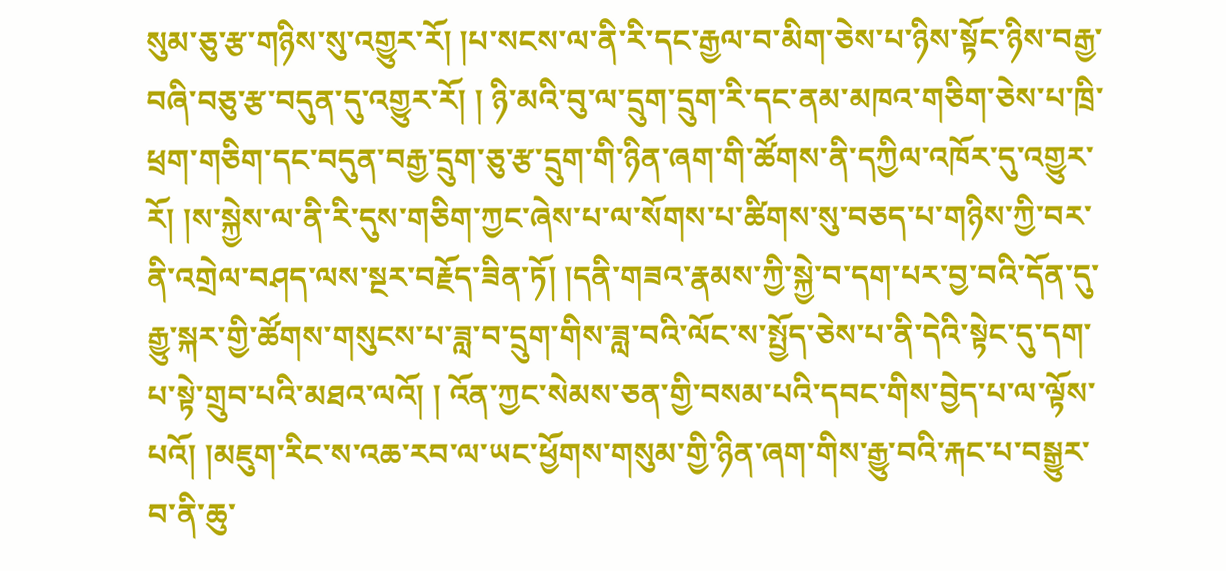སུམ་ཅུ་རྩ་གཉིས་སུ་འགྱུར་རོ། །པ་སངས་ལ་ནི་རི་དང་རྒྱལ་བ་མིག་ཅེས་པ་ཉིས་སྟོང་ཉིས་བརྒྱ་བཞི་བཅུ་རྩ་བདུན་དུ་འགྱུར་རོ། ། ཉི་མའི་བུ་ལ་དྲུག་དྲུག་རི་དང་ནམ་མཁའ་གཅིག་ཅེས་པ་ཁྲི་ཕྲག་གཅིག་དང་བདུན་བརྒྱ་དྲུག་ཅུ་རྩ་དྲུག་གི་ཉིན་ཞག་གི་ཚོགས་ནི་དཀྱིལ་འཁོར་དུ་འགྱུར་རོ། །ས་སྐྱེས་ལ་ནི་རི་དུས་གཅིག་ཀྱང་ཞེས་པ་ལ་སོགས་པ་ཚིགས་སུ་བཅད་པ་གཉིས་ཀྱི་བར་ནི་འགྲེལ་བཤད་ལས་སྔར་བརྗོད་ཟིན་ཏོ། །དནི་གཟའ་རྣམས་ཀྱི་སྐྱེ་བ་དག་པར་བྱ་བའི་དོན་དུ་རྒྱུ་སྐར་གྱི་ཚོགས་གསུངས་པ་ཟླ་བ་དྲུག་གིས་ཟླ་བའི་ལོང་ས་སྤྱོད་ཅེས་པ་ནི་དེའི་སྟེང་དུ་དག་པ་སྟེ་གྲུབ་པའི་མཐའ་ལའོ། ། འོན་ཀྱང་སེམས་ཅན་གྱི་བསམ་པའི་དབང་གིས་བྱེད་པ་ལ་ལྟོས་པའོ། །མཇུག་རིང་ས་འཆ་རབ་ལ་ཡང་ཕྱོགས་གསུམ་གྱི་ཉིན་ཞག་གིས་རྒྱུ་བའི་རྐང་པ་བསྒྱུར་བ་ནི་ཆུ་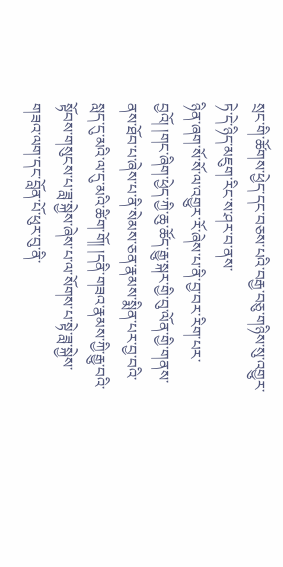སྲང་གི་ཚོགས་ཕྱེད་དང་བཅས་པའི་བརྒྱ་བཅུ་གཉིས་སུ་འགྱུར་ཏེ་དེ་ཉིད་མཇུག་རིང་ས་ཤར་བ་ནས་
ཉིན་ཞག་སོ་སོ་ལ་འགྱུར་རོ་ཞེས་པ་ནི་བྱ་བར་རིག་པར་བྱའོ། །གང་ཞིག་ཕྱེད་ཀྱི་ཆུ་ཚོད་རྒྱུ་སྐར་གྱི་བུ་ལོན་གྱི་གནས་ནས་ཐོབ་པ་ཞེས་པ་ནི་སེམས་ཅན་རྣམས་སྨིན་པར་བྱ་བའི་སླད་དུ་མའི་ལ་དུ་མའི་ཚིག་གོ། །དནི་གཟའ་རྣམས་ཀྱི་རྒྱུ་བའི་སྟོབས་གསུངས་པ་ཟླ་སྐྱེས་ཞེས་པ་ལ་སོགས་པ་སྟེ་ཟླ་སྐྱེས་གཟའ་ལག་དང་བློན་པོ་ཕུར་བུ་ནི་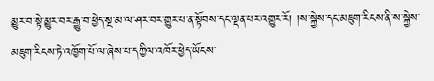མྱུར་བ་སྟེ་མྱུར་བར་རྒྱུ་བ་ཕྱེད་སྔ་མ་ལ་ཤར་བར་གྱུར་པ་ན་སྟོབས་དང་ལྡན་པར་འགྱུར་རོ། །ས་སྐྱེས་དང་མཇུག་རིངས་ནི་ས་སྐྱེས་མཇུག་རིངས་ཏེ་འཁྱོག་པོ་ལ་ཞེས་པ་དཀྱིལ་འཁོར་ཕྱེད་ཡོངས་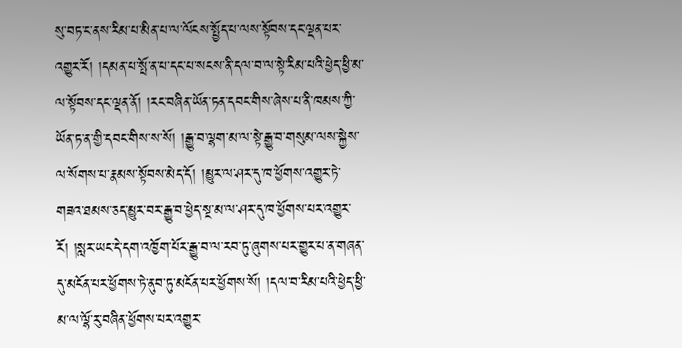སུ་བཏ་ང་ནས་རིམ་པ་མིན་པ་ལ་ལོངས་སྤྱོད་པ་ལས་སྟོབས་དང་ལྡན་པར་འགྱུར་རོ། །དམན་པ་སྤོ་ན་པ་དང་པ་སངས་ནི་དལ་བ་ལ་སྟེ་རིམ་པའི་ཕྱེད་ཕྱི་མ་ལ་སྟོབས་དང་ལྡན་ནོ། །རང་བཞིན་ཡོན་ཏན་དབང་གིས་ཞེས་པ་ནི་ཁམས་ཀྱི་ཡོན་ཏ་ན་གྱི་དབང་གིས་ས་སོ། །རྒྱུ་བ་ལྷག་མ་ལ་སྟེ་རྒྱུ་བ་གསུམ་ལས་སྐྱེས་ལ་སོགས་པ་རྣམས་སྟོབས་མེད་དོ། །མྱུར་ལ་ཤར་དུ་ཁ་ཕྱོགས་འགྱུར་ཏེ་གཟའ་ཐམས་ཅད་མྱུར་བར་རྒྱུ་བ་ཕྱེད་སྔ་མ་ལ་ཤར་དུ་ཁ་ཕྱོགས་པར་འགྱུར་རོ། །སླར་ཡང་དེ་དག་འཁྱོག་པོར་རྒྱུ་བ་ལ་རབ་ཏུ་ཞུགས་པར་གྱུར་པ་ན་གཞན་དུ་མངོན་པར་ཕྱོགས་ཏེ་ནུབ་ཏུ་མངོན་པར་ཕྱོགས་སོ། །དལ་བ་རིམ་པའི་ཕྱེད་ཕྱི་མ་ལ་ལྷོ་རུ་བཞིན་ཕྱོགས་པར་འགྱུར་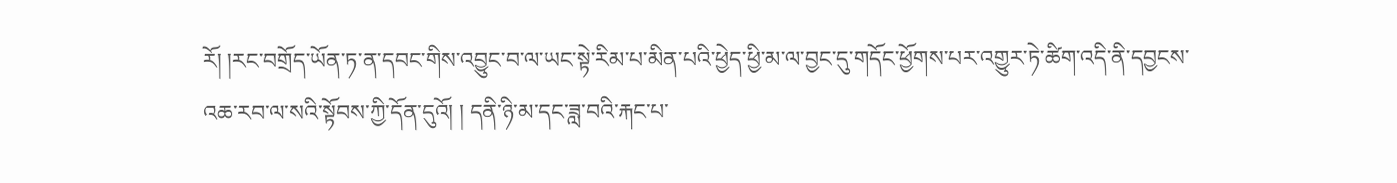རོ། །རང་བགྲོད་ཡོན་ཏ་ན་དབང་གིས་འབྱུང་བ་ལ་ཡང་སྟེ་རིམ་པ་མིན་པའི་ཕྱེད་ཕྱི་མ་ལ་བྱང་དུ་གདོང་ཕྱོགས་པར་འགྱུར་ཏེ་ཚིག་འདི་ནི་དབྱངས་འཆ་རབ་ལ་སའི་སྟོབས་ཀྱི་དོན་དུའོ། ། དནི་ཉི་མ་དང་ཟླ་བའི་རྐང་པ་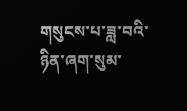གསུངས་པ་ཟླ་བའི་ཉིན་ཞག་སུམ་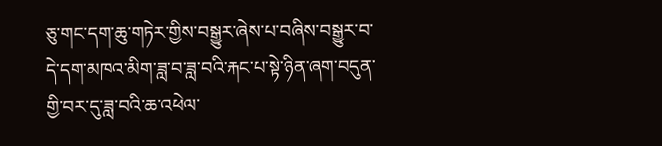ཅུ་གང་དག་ཆུ་གཏེར་གྱིས་བསྒྱུར་ཞེས་པ་བཞིས་བསྒྱུར་བ་དེ་དག་མཁའ་མིག་ཟླ་བ་ཟླ་བའི་རྐང་པ་སྟེ་ཉིན་ཞག་བདུན་གྱི་བར་དུ་ཟླ་བའི་ཆ་འཕེལ་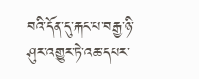བའི་དོན་དུ་རྐང་པ་བརྒྱ་ཉི་ཤུར་འགྱུར་ཏེ་འཆ་དཔར་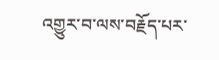འགྱུར་བ་ལས་བརྗོད་པར་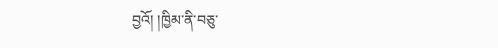བྱའོ། །ཁྱིམ་ནི་བཅུ་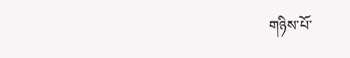གཉིས་པོ་